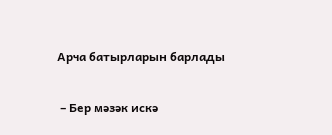Арча батырларын барлады

 – Бер мәзәк искә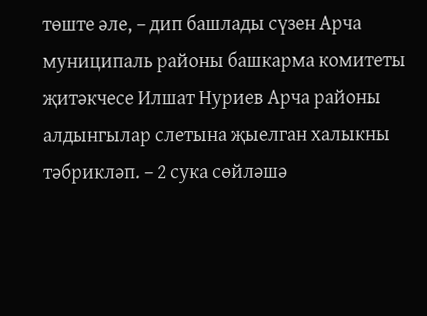төште әле, – дип башлады сүзен Арча муниципаль районы башкарма комитеты җитәкчесе Илшат Нуриев Арча районы алдынгылар слетына җыелган халыкны тәбрикләп. – 2 сука сөйләшә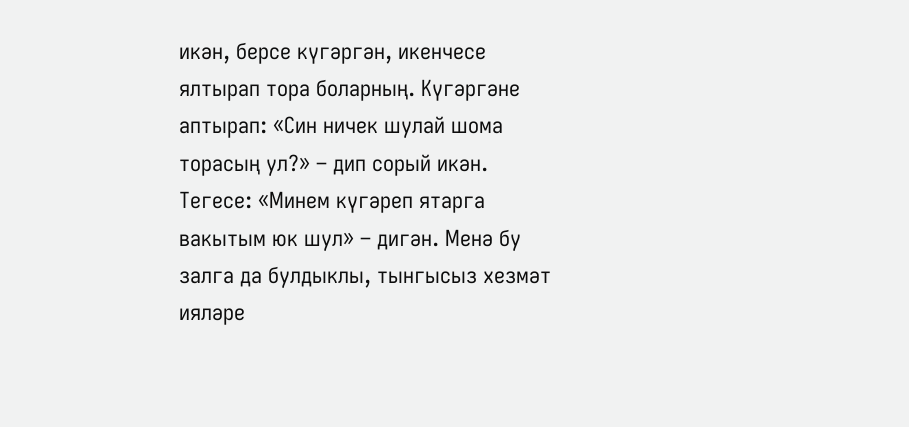икән, берсе күгәргән, икенчесе ялтырап тора боларның. Күгәргәне аптырап: «Син ничек шулай шома торасың ул?» – дип сорый икән. Тегесе: «Минем күгәреп ятарга вакытым юк шул» – дигән. Менә бу залга да булдыклы, тынгысыз хезмәт ияләре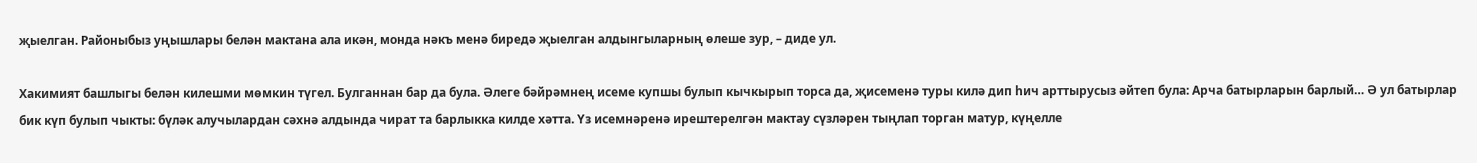җыелган. Районыбыз уңышлары белән мактана ала икән, монда нәкъ менә биредә җыелган алдынгыларның өлеше зур, – диде ул.

Хакимият башлыгы белән килешми мөмкин түгел. Булганнан бар да була. Әлеге бәйрәмнең исеме купшы булып кычкырып торса да, җисеменә туры килә дип һич арттырусыз әйтеп була: Арча батырларын барлый… Ә ул батырлар бик күп булып чыкты: бүләк алучылардан сәхнә алдында чират та барлыкка килде хәтта. Үз исемнәренә ирештерелгән мактау сүзләрен тыңлап торган матур, күңелле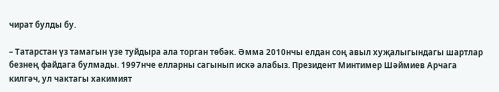чират булды бу.

– Татарстан үз тамагын үзе туйдыра ала торган төбәк. Әмма 2010нчы елдан соң авыл хуҗалыгындагы шартлар безнең файдага булмады. 1997нче елларны сагынып искә алабыз. Президент Минтимер Шәймиев Арчага килгәч, ул чактагы хакимият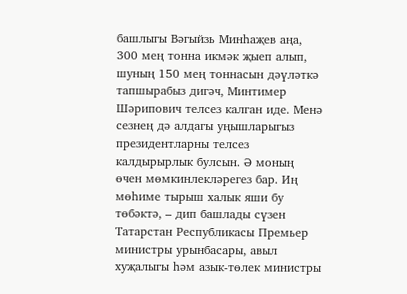башлыгы Вәгыйзь Минһаҗев аңа, 300 мең тонна икмәк җыеп алып, шуның 150 мең тоннасын дәүләткә тапшырабыз дигәч, Минтимер Шәрипович телсез калган иде. Менә сезнең дә алдагы уңышларыгыз президентларны телсез калдырырлык булсын. Ә моның өчен мөмкинлекләрегез бар. Иң мөһиме тырыш халык яши бу төбәктә, – дип башлады сүзен Татарстан Республикасы Премьер министры урынбасары, авыл хуҗалыгы һәм азык-төлек министры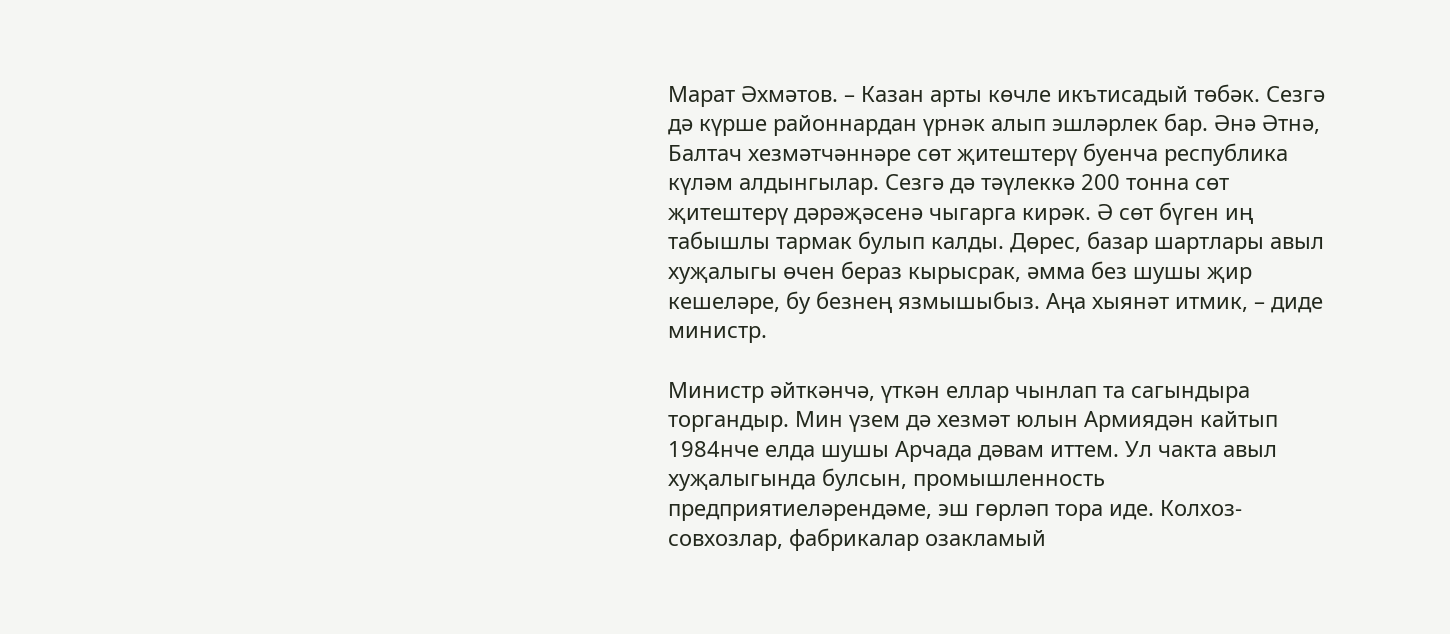Марат Әхмәтов. – Казан арты көчле икътисадый төбәк. Сезгә дә күрше районнардан үрнәк алып эшләрлек бар. Әнә Әтнә, Балтач хезмәтчәннәре сөт җитештерү буенча республика күләм алдынгылар. Сезгә дә тәүлеккә 200 тонна сөт җитештерү дәрәҗәсенә чыгарга кирәк. Ә сөт бүген иң табышлы тармак булып калды. Дөрес, базар шартлары авыл хуҗалыгы өчен бераз кырысрак, әмма без шушы җир кешеләре, бу безнең язмышыбыз. Аңа хыянәт итмик, – диде министр.

Министр әйткәнчә, үткән еллар чынлап та сагындыра торгандыр. Мин үзем дә хезмәт юлын Армиядән кайтып 1984нче елда шушы Арчада дәвам иттем. Ул чакта авыл хуҗалыгында булсын, промышленность предприятиеләрендәме, эш гөрләп тора иде. Колхоз-совхозлар, фабрикалар озакламый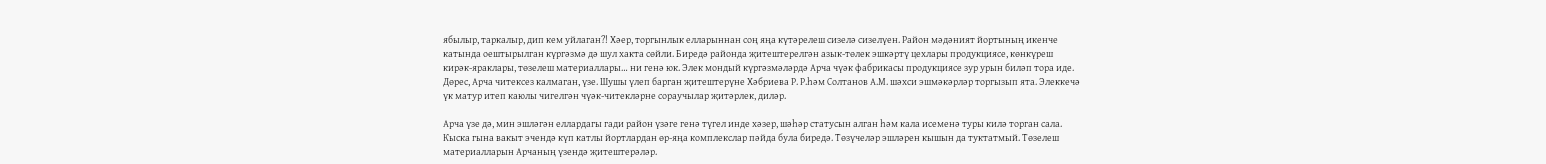ябылыр, таркалыр, дип кем уйлаган?! Хәер, торгынлык елларыннан соң яңа күтәрелеш сизелә сизелүен. Район мәдәният йортының икенче катында оештырылган күргәзмә дә шул хакта сөйли. Биредә районда җитештерелгән азык-төлек эшкәртү цехлары продукциясе, көнкүреш кирәк-яраклары, төзелеш материаллары… ни генә юк. Элек мондый күргәзмәләрдә Арча чүәк фабрикасы продукциясе зур урын биләп тора иде. Дөрес, Арча читексез калмаган, үзе. Шушы үлеп барган җитештерүне Хәбриева Р. Р.һәм Солтанов А.М. шәхси эшмәкәрләр торгызып ята. Элеккечә үк матур итеп каюлы чигелгән чүәк-читекләрне сораучылар җитәрлек, диләр.

Арча үзе дә, мин эшләгән еллардагы гади район үзәге генә түгел инде хәзер, шәһәр статусын алган һәм кала исеменә туры килә торган сала. Кыска гына вакыт эчендә күп катлы йортлардан өр-яңа комплекслар пәйда була биредә. Төзүчеләр эшләрен кышын да туктатмый. Төзелеш материалларын Арчаның үзендә җитештерәләр.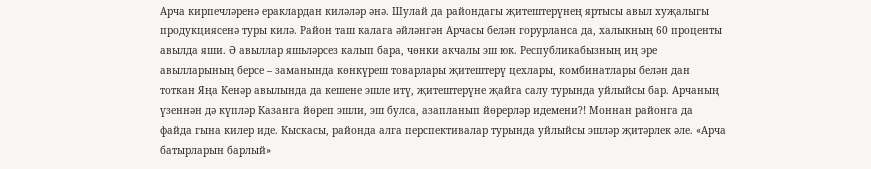Арча кирпечләренә ераклардан киләләр әнә. Шулай да райондагы җитештерүнең яртысы авыл хуҗалыгы продукциясенә туры килә. Район таш калага әйләнгән Арчасы белән горурланса да, халыкның 60 проценты авылда яши. Ә авыллар яшьләрсез калып бара, чөнки акчалы эш юк. Республикабызның иң эре авылларының берсе – заманында көнкүреш товарлары җитештерү цехлары, комбинатлары белән дан тоткан Яңа Кенәр авылында да кешене эшле итү, җитештерүне җайга салу турында уйлыйсы бар. Арчаның үзеннән дә күпләр Казанга йөреп эшли, эш булса, азапланып йөрерләр идемени?! Моннан районга да файда гына килер иде. Кыскасы, районда алга перспективалар турында уйлыйсы эшләр җитәрлек әле. «Арча батырларын барлый»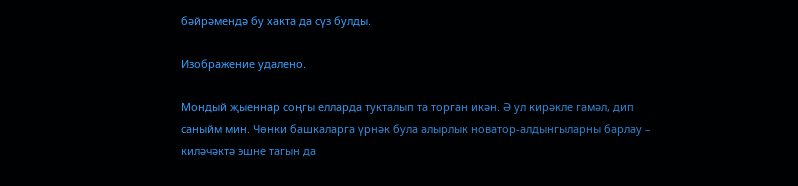бәйрәмендә бу хакта да сүз булды.

Изображение удалено.

Мондый җыеннар соңгы елларда тукталып та торган икән. Ә ул кирәкле гамәл, дип саныйм мин. Чөнки башкаларга үрнәк була алырлык новатор-алдынгыларны барлау – киләчәктә эшне тагын да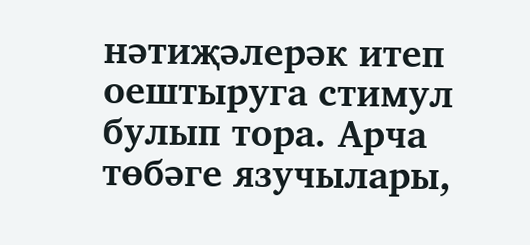нәтиҗәлерәк итеп оештыруга стимул булып тора. Арча төбәге язучылары,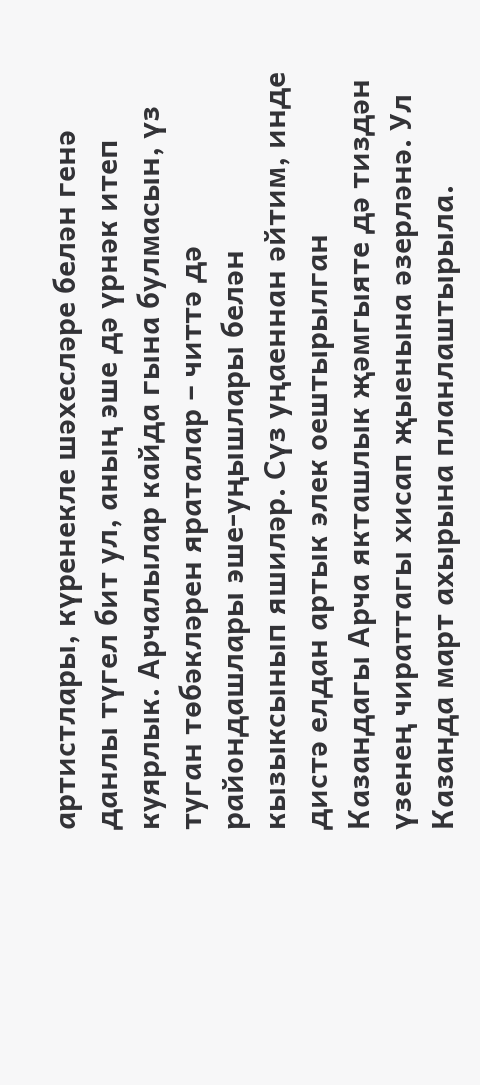артистлары, күренекле шәхесләре белән генә данлы түгел бит ул, аның эше дә үрнәк итеп куярлык. Арчалылар кайда гына булмасын, үз туган төбәкләрен яраталар – читтә дә райондашлары эше-уңышлары белән кызыксынып яшиләр. Сүз уңаеннан әйтим, инде дистә елдан артык элек оештырылган Казандагы Арча якташлык җәмгыяте дә тиздән үзенең чираттагы хисап җыенына әзерләнә. Ул Казанда март ахырына планлаштырыла.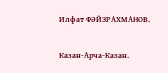Илфат ФӘЙЗРАХМАНОВ.

Казан-Арча-Казан.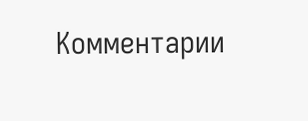Комментарии